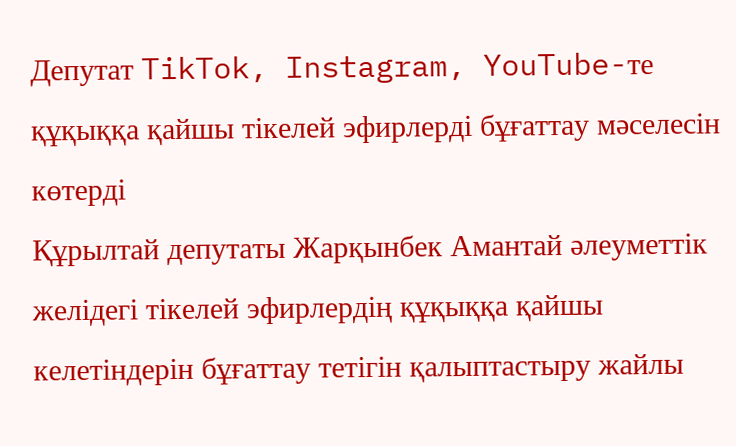Депутат TikTok, Instagram, YouTube-те құқыққа қайшы тікелей эфирлерді бұғаттау мәселесін көтерді
Құрылтай депутаты Жарқынбек Амантай әлеуметтік желідегі тікелей эфирлердің құқыққа қайшы келетіндерін бұғаттау тетігін қалыптастыру жайлы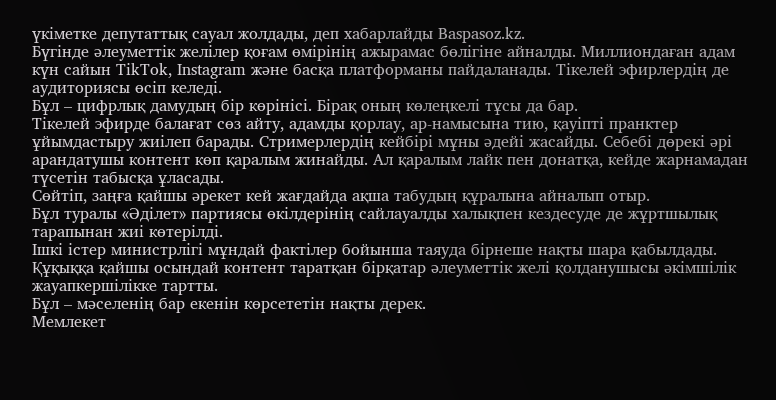үкіметке депутаттық сауал жолдады, деп хабарлайды Baspasoz.kz.
Бүгінде әлеуметтік желілер қоғам өмірінің ажырамас бөлігіне айналды. Миллиондаған адам күн сайын TikTok, Instagram және басқа платформаны пайдаланады. Тікелей эфирлердің де аудиториясы өсіп келеді.
Бұл – цифрлық дамудың бір көрінісі. Бірақ оның көлеңкелі тұсы да бар.
Тікелей эфирде балағат сөз айту, адамды қорлау, ар-намысына тию, қауіпті пранктер ұйымдастыру жиілеп барады. Стримерлердің кейбірі мұны әдейі жасайды. Себебі дөрекі әрі арандатушы контент көп қаралым жинайды. Ал қаралым лайк пен донатқа, кейде жарнамадан түсетін табысқа ұласады.
Сөйтіп, заңға қайшы әрекет кей жағдайда ақша табудың құралына айналып отыр.
Бұл туралы «Әділет» партиясы өкілдерінің сайлауалды халықпен кездесуде де жұртшылық тарапынан жиі көтерілді.
Ішкі істер министрлігі мұндай фактілер бойынша таяуда бірнеше нақты шара қабылдады. Құқыққа қайшы осындай контент таратқан бірқатар әлеуметтік желі қолданушысы әкімшілік жауапкершілікке тартты.
Бұл – мәселенің бар екенін көрсететін нақты дерек.
Мемлекет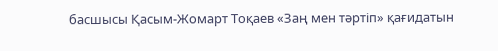басшысы Қасым-Жомарт Тоқаев «Заң мен тәртіп» қағидатын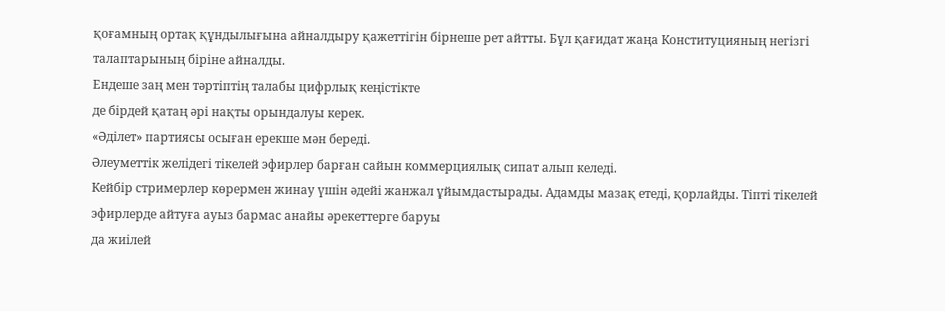қоғамның ортақ құндылығына айналдыру қажеттігін бірнеше рет айтты. Бұл қағидат жаңа Конституцияның негізгі талаптарының біріне айналды.
Ендеше заң мен тәртіптің талабы цифрлық кеңістікте
де бірдей қатаң әрі нақты орындалуы керек.
«Әділет» партиясы осыған ерекше мән береді.
Әлеуметтік желідегі тікелей эфирлер барған сайын коммерциялық сипат алып келеді.
Кейбір стримерлер көрермен жинау үшін әдейі жанжал ұйымдастырады. Адамды мазақ етеді, қорлайды. Тіпті тікелей эфирлерде айтуға ауыз бармас анайы әрекеттерге баруы
да жиілей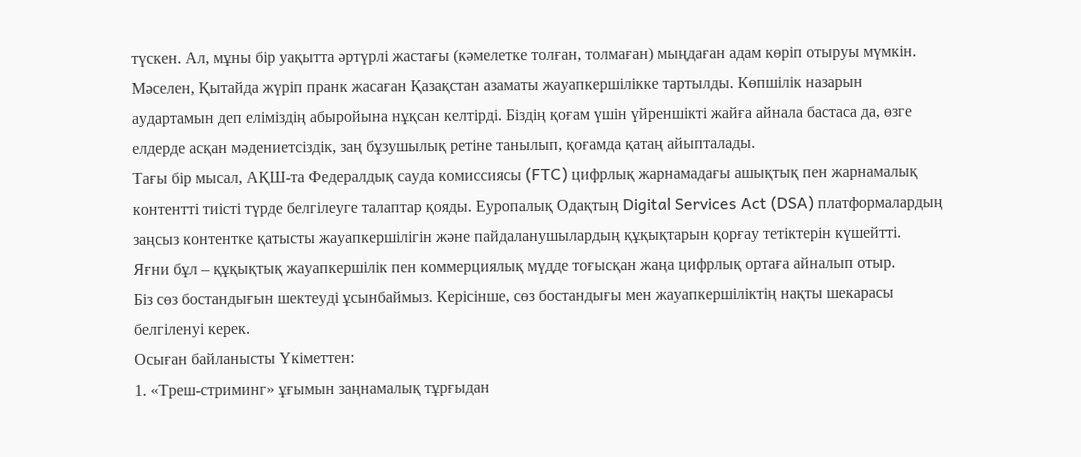түскен. Ал, мұны бір уақытта әртүрлі жастағы (кәмелетке толған, толмаған) мыңдаған адам көріп отыруы мүмкін.
Мәселен, Қытайда жүріп пранк жасаған Қазақстан азаматы жауапкершілікке тартылды. Көпшілік назарын аудартамын деп еліміздің абыройына нұқсан келтірді. Біздің қоғам үшін үйреншікті жайға айнала бастаса да, өзге елдерде асқан мәдениетсіздік, заң бұзушылық ретіне танылып, қоғамда қатаң айыпталады.
Тағы бір мысал, АҚШ-та Федералдық сауда комиссиясы (FTC) цифрлық жарнамадағы ашықтық пен жарнамалық контентті тиісті түрде белгілеуге талаптар қояды. Еуропалық Одақтың Digital Services Act (DSA) платформалардың заңсыз контентке қатысты жауапкершілігін және пайдаланушылардың құқықтарын қорғау тетіктерін күшейтті.
Яғни бұл – құқықтық жауапкершілік пен коммерциялық мүдде тоғысқан жаңа цифрлық ортаға айналып отыр.
Біз сөз бостандығын шектеуді ұсынбаймыз. Керісінше, сөз бостандығы мен жауапкершіліктің нақты шекарасы белгіленуі керек.
Осыған байланысты Үкіметтен:
1. «Треш-стриминг» ұғымын заңнамалық тұрғыдан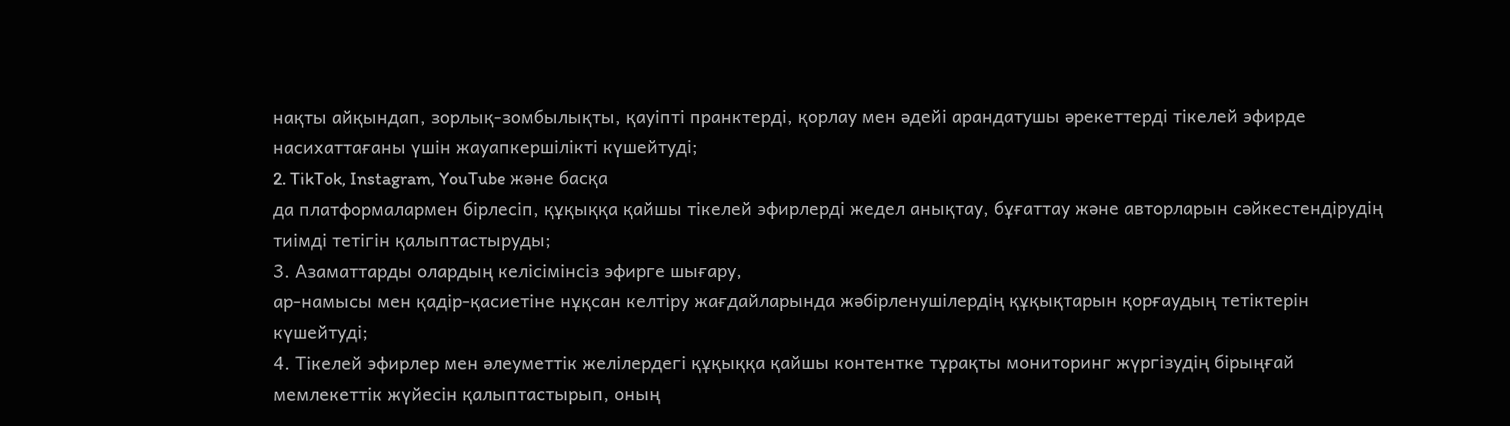нақты айқындап, зорлық-зомбылықты, қауіпті пранктерді, қорлау мен әдейі арандатушы әрекеттерді тікелей эфирде насихаттағаны үшін жауапкершілікті күшейтуді;
2. TikTok, Instagram, YouTube және басқа
да платформалармен бірлесіп, құқыққа қайшы тікелей эфирлерді жедел анықтау, бұғаттау және авторларын сәйкестендірудің тиімді тетігін қалыптастыруды;
3. Азаматтарды олардың келісімінсіз эфирге шығару,
ар-намысы мен қадір-қасиетіне нұқсан келтіру жағдайларында жәбірленушілердің құқықтарын қорғаудың тетіктерін күшейтуді;
4. Тікелей эфирлер мен әлеуметтік желілердегі құқыққа қайшы контентке тұрақты мониторинг жүргізудің бірыңғай мемлекеттік жүйесін қалыптастырып, оның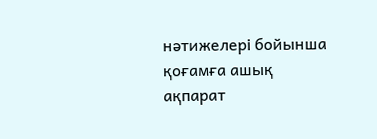нәтижелері бойынша қоғамға ашық ақпарат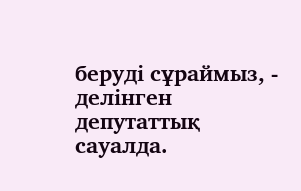беруді сұраймыз, - делінген депутаттық сауалда.